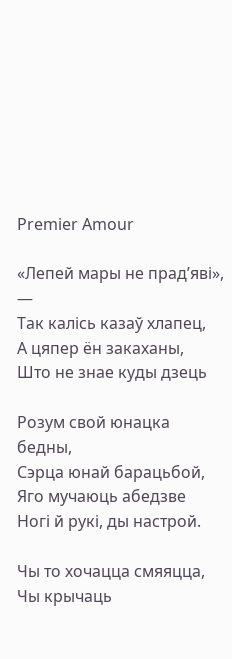Premier Amour

«Лепей мары не прад’яві», —
Так калісь казаў хлапец,
А цяпер ён закаханы,
Што не знае куды дзець

Розум свой юнацка бедны,
Сэрца юнай барацьбой,
Яго мучаюць абедзве
Ногі й рукі, ды настрой.

Чы то хочацца смяяцца,
Чы крычаць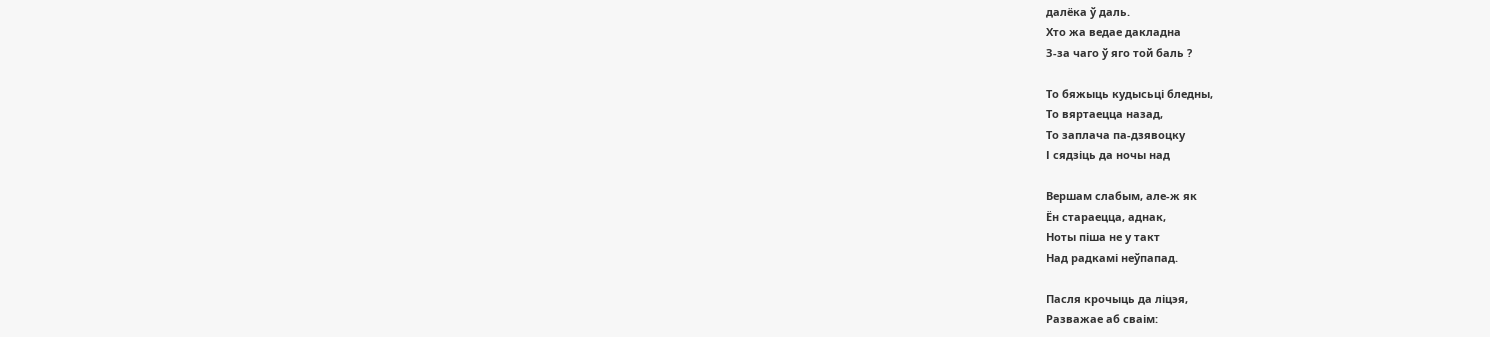далёка ў даль.
Хто жа ведае дакладна
З-за чаго ў яго той баль ?

То бяжыць кудысьці бледны,
То вяртаецца назад,
То заплача па-дзявоцку
І сядзіць да ночы над

Вершам слабым, але-ж як
Ён стараецца, аднак,
Ноты піша не у такт
Над радкамі неўпапад.

Пасля крочыць да ліцэя,
Разважае аб сваім: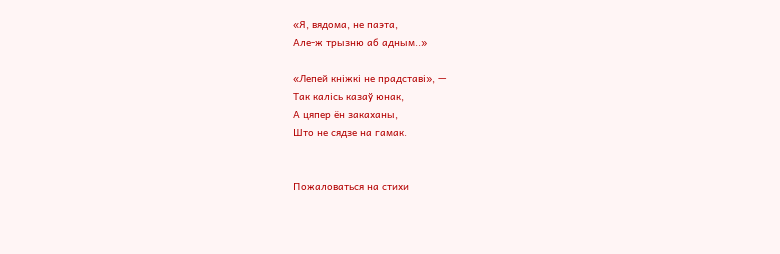«Я, вядома, не паэта,
Але-ж трызню аб адным..»

«Лепей кніжкі не прадставі», —
Так калісь казаў юнак,
А цяпер ён закаханы,
Што не сядзе на гамак.


Пожаловаться на стихи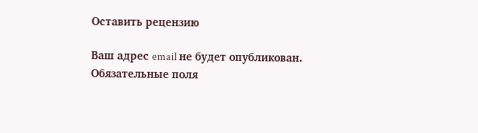Оставить рецензию

Ваш адрес email не будет опубликован. Обязательные поля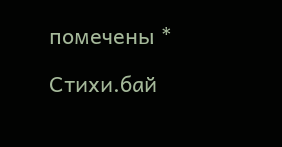помечены *

Стихи.бай